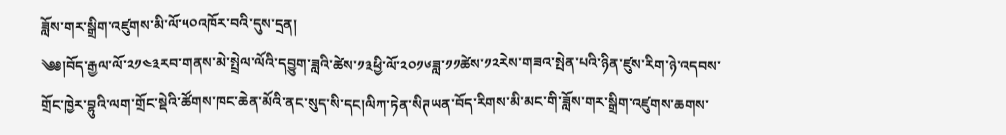ཟློས་གར་སྒྲིག་འཛུགས་མི་ལོ་༥༠འཁོར་བའི་དུས་དྲན།
༄༅།བོད་རྒྱལ་ལོ་༢༡༤༣རབ་གནས་མེ་སྤྲེལ་ལོའི་དབྱུག་ཟླའི་ཚེས་༡༣ཕྱི་ལོ་༢༠༡༦ཟླ་༡༡ཚེས་༡༢རེས་གཟའ་སྤེན་པའི་ཉིན་ཛུས་རིག་ཉེ་འདབས་གྲོང་ཁྱེར་བྷུའི་ལག་གྲོང་སྡེའི་ཚོགས་ཁང་ཆེན་མོའི་ནང་སུད་སི་དང།ལིཀ་ཏེན་སིཊཡན་བོད་རིགས་མི་མང་གི་ཟློས་གར་སྒྲིག་འཛུགས་ཆགས་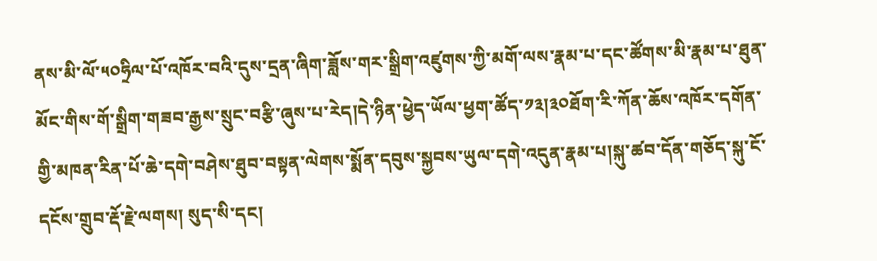ནས་མི་ལོ་༥༠ཧྲིལ་པོ་འཁོར་བའི་དུས་དྲན་ཞིག་ཟློས་གར་སྒྲིག་འཛུགས་ཀྱི་མགོ་ལས་རྣམ་པ་དང་ཚོགས་མི་རྣམ་པ་ཐུན་མོང་གིས་གོ་སྒྲིག་གཟབ་རྒྱས་སྲུང་བརྩི་ཞུས་པ་རེད།དེ་ཉིན་ཕྱེད་ཡོལ་ཕྱག་ཚོད་༡༣།༣༠ཐོག་རི་ཀོན་ཆོས་འཁོར་དགོན་གྱི་མཁན་རིན་པོ་ཆེ་དགེ་བཤེས་ཐུབ་བསྟན་ལེགས་སྨོན་དབུས་སྐྱབས་ཡུལ་དགེ་འདུན་རྣམ་པ།སྐུ་ཚབ་དོན་གཅོད་སྐུ་ངོ་དངོས་གྲུབ་རྡོ་རྗེ་ལགས། སུད་སི་དང།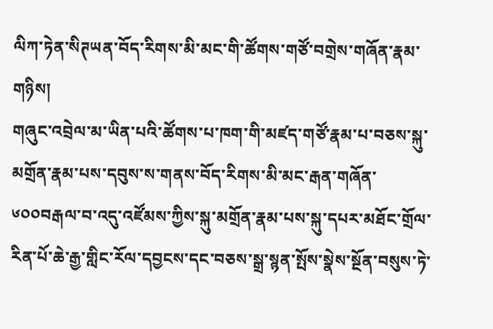ལིཀ་ཏེན་སིཊཡན་བོད་རིགས་མི་མང་གི་ཚོགས་གཙོ་བགྲེས་གཞོན་རྣམ་གཉིས།
གཞུང་འབྲེལ་མ་ཡིན་པའི་ཚོགས་པ་ཁག་གི་མཛད་གཙོ་རྣམ་པ་བཅས་སྐུ་མགྲོན་རྣམ་པས་དབུས་ས་གནས་བོད་རིགས་མི་མང་རྒན་གཞོན་༦༠༠བརྒལ་བ་འདུ་འཛོམས་ཀྱིས་སྐུ་མགྲོན་རྣམ་པས་སྐུ་དཔར་མཐོང་གྲོལ་རིན་པོ་ཆེ་རྒྱ་གླིང་རོལ་དབྱངས་དང་བཅས་སྒྲ་སྙན་སྤོས་སྣེས་སྔོན་བསུས་ཏེ་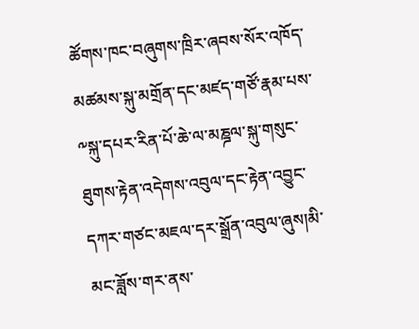ཚོགས་ཁང་བཞུགས་ཁྲིར་ཞབས་སོར་འཁོད་མཚམས་སྐུ་མགྲོན་དང་མཛད་གཙོ་རྣམ་པས་༸སྐུ་དཔར་རིན་པོ་ཆེ་ལ་མཎྜལ་སྐུ་གསུང་ཐུགས་རྟེན་འདེགས་འབུལ་དང་རྟེན་འབྱུང་དཀར་གཙང་མཇལ་དར་སྒྲོན་འབུལ་ཞུས།མི་མང་ཟློས་གར་ནས་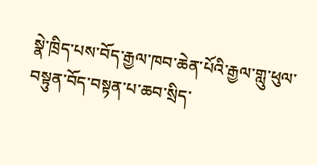སྣེ་ཁྲིད་པས་བོད་རྒྱལ་ཁབ་ཆེན་པོའི་རྒྱལ་གླུ་ཕུལ་བསྟུན་བོད་བསྟན་པ་ཆབ་སྲིད་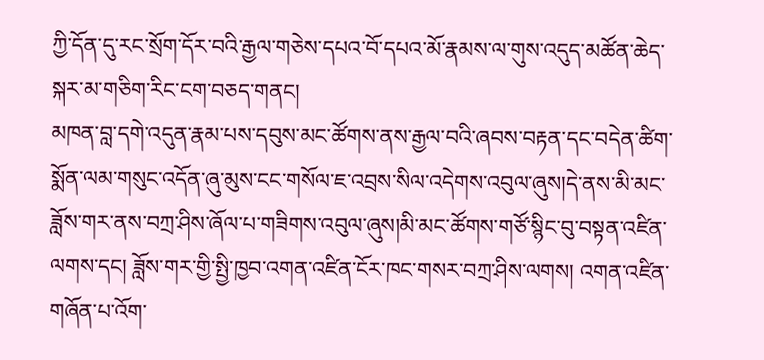ཀྱི་དོན་དུ་རང་སྲོག་དོར་བའི་རྒྱལ་གཅེས་དཔའ་བོ་དཔའ་མོ་རྣམས་ལ་གུས་འདུད་མཚོན་ཆེད་སྐར་མ་གཅིག་རིང་ངག་བཅད་གནང།
མཁན་བླ་དགེ་འདུན་རྣམ་པས་དབུས་མང་ཚོགས་ནས་རྒྱལ་བའི་ཞབས་བརྟན་དང་བདེན་ཚིག་སྨོན་ལམ་གསུང་འདོན་ཞུ་མུས་ངང་གསོལ་ཇ་འབྲས་སིལ་འདེགས་འབུལ་ཞུས།དེ་ནས་མི་མང་ཟློས་གར་ནས་བཀྲ་ཤིས་ཞོལ་པ་གཟིགས་འབུལ་ཞུས།མི་མང་ཚོགས་གཙོ་སྙིང་བུ་བསྟན་འཛིན་ལགས་དང། ཟློས་གར་གྱི་སྤྱི་ཁྱབ་འགན་འཛིན་ངོར་ཁང་གསར་བཀྲ་ཤིས་ལགས། འགན་འཛིན་གཞོན་པ་འོག་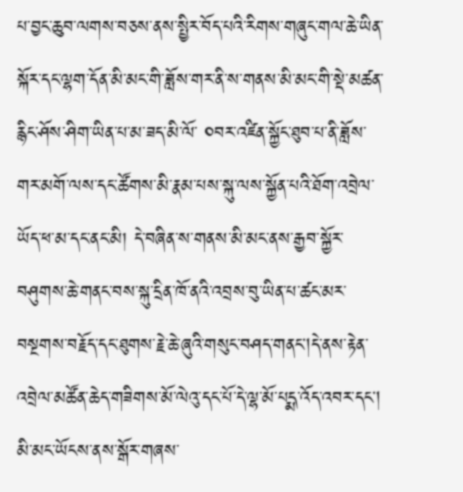པ་བྱང་ཆུབ་ལགས་བཅས་ནས་སྤྱིར་བོད་པའི་རིགས་གཞུང་གལ་ཆེ་ཡིན་སྐོར་དང་ལྷག་དོན་མི་མང་གི་ཟློས་གར་ནི་ས་གནས་མི་མང་གི་སྡེ་མཚན་རྙིང་ཤོས་ཤིག་ཡིན་པ་མ་ཟད་མི་ལོ་ ༠བར་འཛིན་སྐྱོང་ཐུབ་པ་ནི་ཟློས་གར་མགོ་ལས་དང་ཚོགས་མི་རྣམ་པས་སྐུ་ལས་སྐྱོན་པའི་ཐོག་འབྲེལ་ཡོད་ཕ་མ་དང་ནང་མི། དེ་བཞིན་ས་གནས་མི་མང་ནས་རྒྱབ་སྐྱོར་བཤུགས་ཆེ་གནང་བས་སྐུ་དྲིན་ཁོ་ནའི་འབྲས་བུ་ཡིན་པ་ཚང་མར་བསྔགས་བརྗོད་དང་ཐུགས་རྗེ་ཆེ་ཞུའི་གསུང་བཤད་གནང།དེ་ནས་རྟེན་འབྲེལ་མཚོན་ཆེད་གཟིགས་མོ་ལེའུ་དང་པོ་དེ་ལྷ་མོ་པདྨ་འོད་འབར་དང། མི་མང་ཡོངས་ནས་སྒོར་གཞས་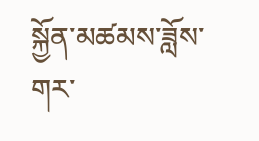སྐྱོན་མཚམས་ཟློས་གར་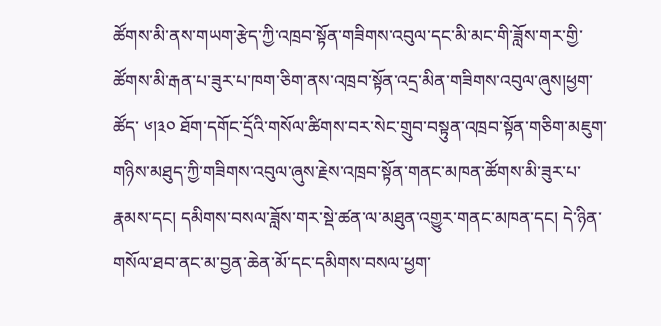ཚོགས་མི་ནས་གཡག་རྩེད་ཀྱི་འཁྲབ་སྟོན་གཟིགས་འབུལ་དང་མི་མང་གི་ཟློས་གར་གྱི་ཚོགས་མི་རྒན་པ་ཟུར་པ་ཁག་ཅིག་ནས་འཁྲབ་སྟོན་འདྲ་མིན་གཟིགས་འབུལ་ཞུས།ཕྱག་ཚོད་ ༦།༣༠ ཐོག་དགོང་དྲོའི་གསོལ་ཚིགས་བར་སེང་གྲུབ་བསྟུན་འཁྲབ་སྟོན་གཅིག་མཇུག་གཉིས་མཐུད་ཀྱི་གཟིགས་འབུལ་ཞུས་རྗེས་འཁྲབ་སྟོན་གནང་མཁན་ཚོགས་མི་ཟུར་པ་རྣམས་དང། དམིགས་བསལ་ཟློས་གར་སྡེ་ཚན་ལ་མཐུན་འགྱུར་གནང་མཁན་དང། དེ་ཉིན་གསོལ་ཐབ་ནང་མ་བྱན་ཆེན་མོ་དང་དམིགས་བསལ་ཕྱག་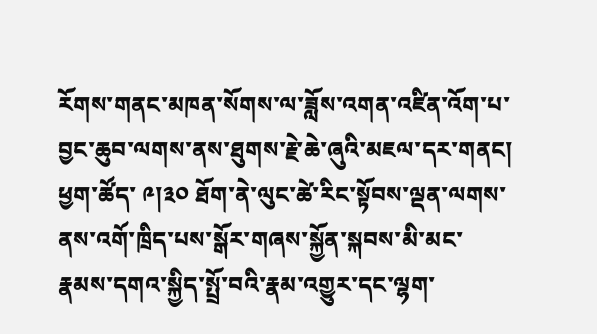རོགས་གནང་མཁན་སོགས་ལ་ཟློས་འགན་འཛིན་འོག་པ་བྱང་ཆུབ་ལགས་ནས་ཐུགས་རྗེ་ཆེ་ཞུའི་མཇལ་དར་གནང།
ཕྱག་ཚོད་ ༩།༣༠ ཐོག་ནེ་ལུང་ཚེ་རིང་སྟོབས་ལྡན་ལགས་ནས་འགོ་ཁྲིད་པས་སྒོར་གཞས་སྐྱོན་སྐབས་མི་མང་རྣམས་དགའ་སྐྱིད་སྤྲོ་བའི་རྣམ་འགྱུར་དང་ལྷག་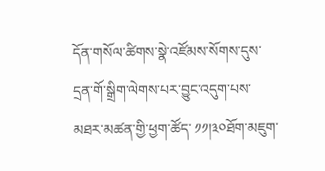དོན་གསོལ་ཚིགས་སྣེ་འཛོམས་སོགས་དུས་དྲན་གོ་སྒྲིག་ལེགས་པར་བྱུང་འདུག་པས་མཐར་མཚན་གྱི་ཕྱག་ཚོད་ ༡༡།༣༠ཐོག་མཇུག་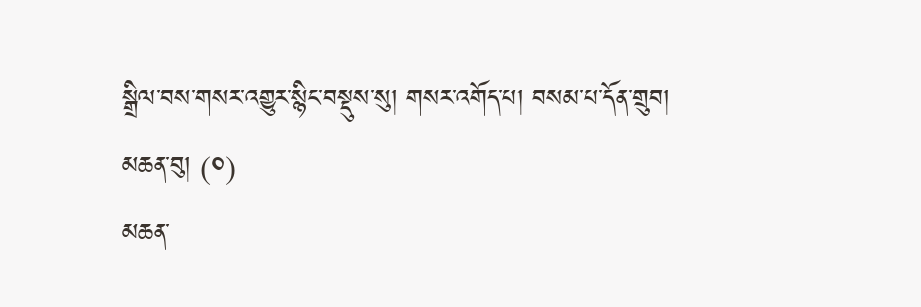སྒྲིལ་བས་གསར་འགྱུར་སྙིང་བསྡུས་སུ། གསར་འགོད་པ། བསམ་པ་དོན་གྲུབ།
མཆན་བུ། (༠)
མཆན་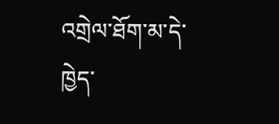འགྲེལ་ཐོག་མ་དེ་ཁྱེད་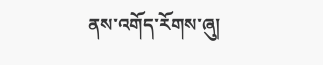ནས་འགོད་རོགས་ཞུ།